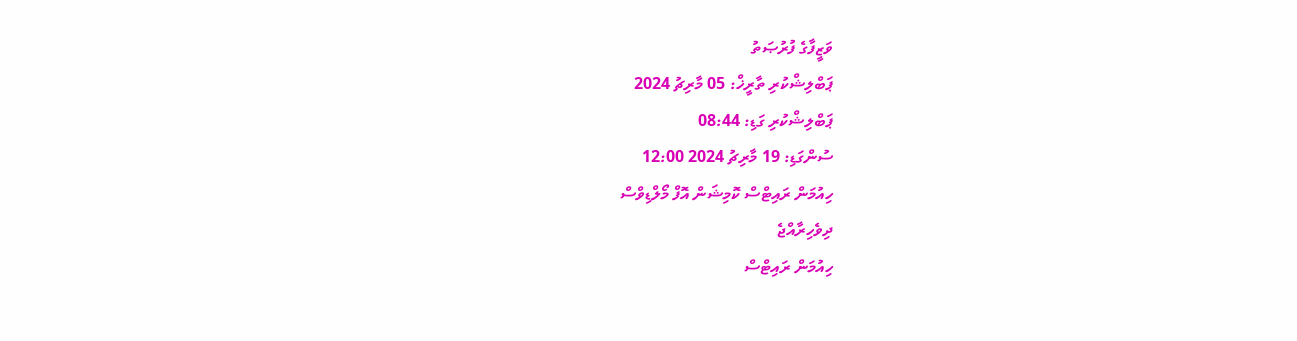ވަޒީފާގެ ފުރުޞަތު
ޕަބްލިޝްކުރި ތާރީޚް: 05 މާރިޗު 2024
ޕަބްލިޝްކުރި ގަޑި: 08:44
ސުންގަޑި: 19 މާރިޗު 2024 12:00
ހިއުމަން ރައިޓްސް ކޮމިޝަން އޮފް މޯލްޑިވްސް
ދިވެހިރާއްޖެ
ހިއުމަން ރައިޓްސް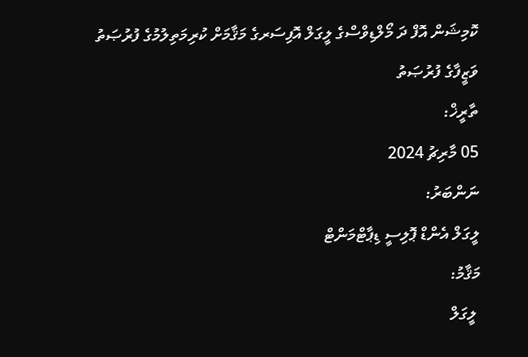ކޮމިޝަން އޮފް ދަ މޯލްޑިވްސްގެ ލީގަލް އޮފިސަރގެ މަޤާމަށް ކުރިމަތިލުމުގެ ފުރުޞަތު
ވަޒީފާގެ ފުރުޞަތު
ތާރީޚް:
05 މާރިޗު 2024
ނަންބަރު:
ލީގަލް އެންޑް ޕޮލިސީ ޑިޕާޓްމަންޓް
މަޤާމު:
 ލީގަލް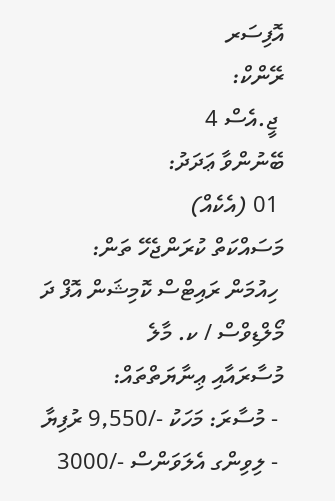އޮފިސަރ
ރޭންކް:
 ޖީ.އެސް 4
ބޭނުންވާ ޢަދަދު:
 01 (އެކެއް)
މަސައްކަތް ކުރަންޖެހޭ ތަން:
 ހިއުމަން ރައިޓްސް ކޮމިޝަން އޮފް ދަ މޯލްޑިވްސް / ކ. މާލެ
މުސާރައާއި ޢިނާޔަތްތައް:
 - މުސާރަ: މަހަކު -/9,550 ރުފިޔާ
 - ލިވިންގ އެލަވަންސް -/3000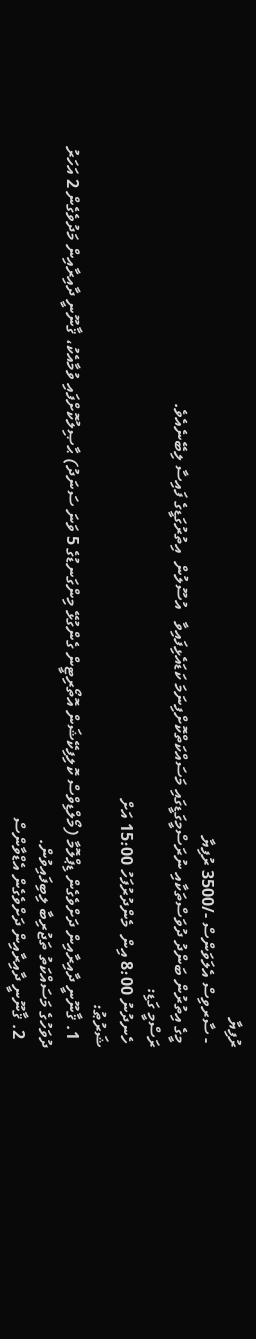ރުފިޔާ
 - ސާރވިސް އެލަވަންސް -/3500 ރުފިޔާ
 މީގެ އިތުރުން ބަންދު ދުވަސްތަކާއި ނުރަސްމީގަޑީގައި މަސައްކަތްކޮށްފިނަމަ ކަޑައެޅިފައިވާ   އުސޫލުން  އިތުރުގަޑީގެ ފައިސާ ލިބޭނެއެވެ.
ރަސްމީ ގަޑި:
 ހެނދުނު 8:00 އިން  މެންދުރުފަހު 15:00 އަށް
ޝަރުޠު:
  1. ޤާނޫނީ ދާއިރާއިން ދަށްވެގެން ޑިޕްލޮމާ (މޯލްޑިވްސް ކޮލިފިކޭޝަން އޮތޯރިޓީން ގެންގުޅޭ މިންގަނޑުގެ 5 ވަނަ ސަނަދު) ޙާޞިލުކޮށްފައި ވުމާއެކު، ޤާނޫނީ ދާއިރާއިން މަދުވެގެން 2 އަހަރު ދުވަހުގެ މަސައްކަތު ތަޖުރިބާ ލިބިފައިވުން.
  2. ޤާނޫނީ ދާއިރާއިން ދަށްވެގެން އެޑްވާންސް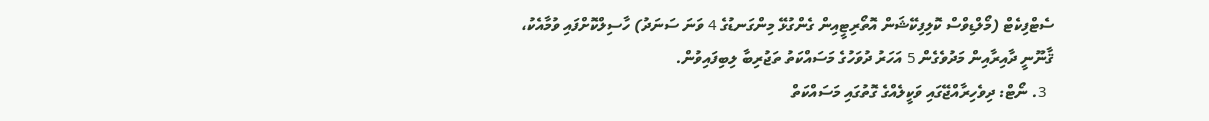ސެޓްފިކެޓް (މޯލްޑިވްސް ކޮލިފިކޭޝަން އޮތޯރިޓީއިން ގެންގުޅޭ މިންގަނޑުގެ 4 ވަނަ ސަނަދު) ހާސިލްކޮށްފައި ވުމާއެކު، ޤާނޫނީ ދާއިރާއިން މަދުވެގެން 5 އަހަރު ދުވަހުގެ މަސައްކަތު ތަޖުރިބާ ލިބިފައިވުން.
  3. ނޯޓް: ދިވެހިރާއްޖޭގައި ވަކީލެއްގެ ގޮތުގައި މަސައްކަތް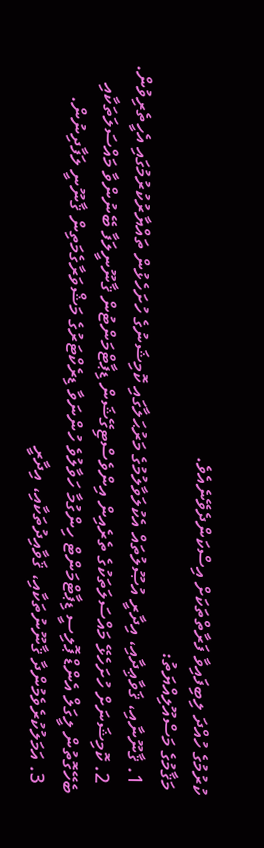ކުރުމުގެ ހުއްދަ ލިބިފައިވާ ފަރާތްތަކަށް އިސްކަންދެވޭނެއެވެ.
 މަޤާމުގެ މަސްއޫލިއްޔަތު:
  1. ޤާނޫނާއި، ޤަވާޢިދާއި، އިދާރީ އުޞޫލުތައް އެކުލަވާލުމުގެ މަރުޙަލާގައި ކޮމިޝަނުގެ ހުށަހެޅުން ތައްޔާރުކުރުމުގައި އެހީތެރިވުން.
  2. ކޮމިޝަނަށް ހުށަހެޅޭ މައްސަލަތަކުގެ ތެރެއިން އިންވެސްޓިގޭޝަން ޑިޕާޓްމަންޓުން ޤާނޫނީލަފާ ބޭނުންވާ މައްސަލަތަކާއި ބެހޭގޮތުން ލީގަލް އެންޑް ޕޮލިސީ ޑިޕާޓްމަންޓް ހިންގުމާ ހަވާލުވެ ހުންނަވާ ޑިރެކްޓަރުގެ މަޝްވަރާގެމަތިން ޤާނޫނީ ލަފާދިނުން.
  3. އަމަލުކުރެވެމުންދާ ޤާނޫނުތަކާއި، ޤަވާއިދުތަކާއި، އިދާރީ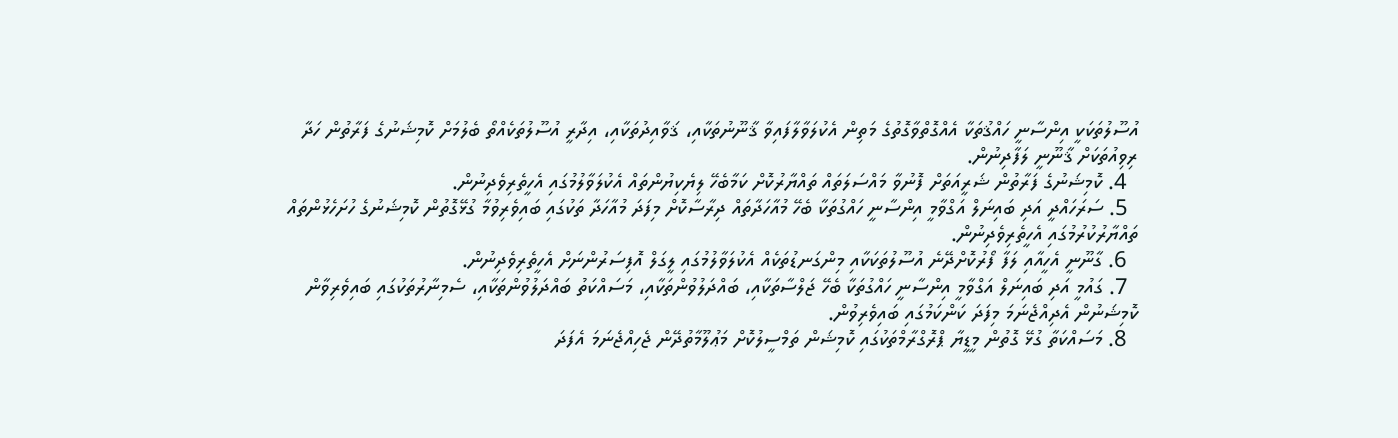އުސޫލުތަކަކީ އިންސާނީ ހައްޤުތަކާ އެއްގޮތްވާގޮތުގެ މަތިން އެކުލަވާލާފައިވާ ޤާނޫނުތަކާއި، ޤަވާއިދުތަކާއި، އިދާރީ އުސޫލުތަކެއްތޯ ބެލުމަށް ކޮމިޝަނުގެ ފަރާތުން ހަދާ ރިވިއުތަކަށް ޤާނޫނީ ލަފާދިނުން.
  4. ކޮމިޝަނުގެ ފަރާތުން ޝަރީއަތަށް ފޮނުވާ މައްސަލަތައް ތައްޔާރުކޮށް ކަމާބެހޭ ލިޔެކިޔުންތައް އެކުލަވާލުމުގައި އެހީތެރިވެދިނުން.
  5. ސަރަހައްދީ އަދި ބައިނަލް އަގްވާމީ އިންސާނީ ހައްގުތަކާ ބެހޭ މުއާހަދާތައް ދިރާސާކޮށް މިފަދަ މުއާހަދާ ތަކުގައި ބައިވެރިވުމާ ގުޅޭގޮތުން ކޮމިޝަނުގެ ހުށަހެޅުންތައް ތައްޔާރުކުރުމުގައި އެހީތެރިވެދިނުން.
  6. ގާނޫނީ އެހީއާއި ލަފާ ފޯރުކޮށްދޭނެ އުސޫލުތަކަކާއި މިންގަނޑުތަކެއް އެކުލަވާލުމުގައި ލީގަލް އޮފިސަރުންނަށް އެހީތެރިވެދިނުން.
  7. ގައުމީ އަދި ބައިނަލް އަގްވާމީ އިންސާނީ ހައްގުތަކާ ބެހޭ ޖަލްސާތަކާއި، ބައްދަލުވުންތަކާއި، މަސައްކަތު ބައްދަލުވުންތަކާއި، ސެމިނާރުތަކުގައި ބައިވެރިވާން ކޮމިޝަނުން އެދިއްޖެނަމަ މިފަދަ ކަންކަމުގައި ބައިވެރިވުން.
  8. މަސައްކަތާ ގުޅޭ ގޮތުން މީޑީޔާ ޕްރޮގްރާމްތަކުގައި ކޮމިޝަން ތަމްސީލުކޮށް މަޢުލޫމާތުދޭން ޖެހިއްޖެނަމަ އެފަދަ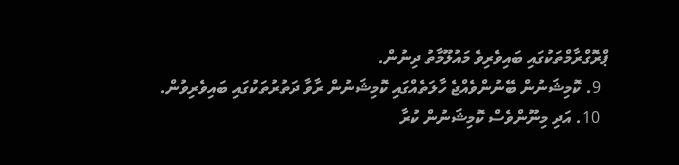ޕްރޮގްރާމްތަކުގައި ބައިވެރިވެ މައުލޫމާތު ދިނުން.
  9. ކޮމިޝަނުން ބޭނުންވެއްޖެ ހާލަތެއްގައި ކޮމިޝަނުން ރާވާ ދަތުރުތަކުގައި ބައިވެރިވުން.
  10. އަދި މިނޫންވެސް ކޮމިޝަނުން ކުރާ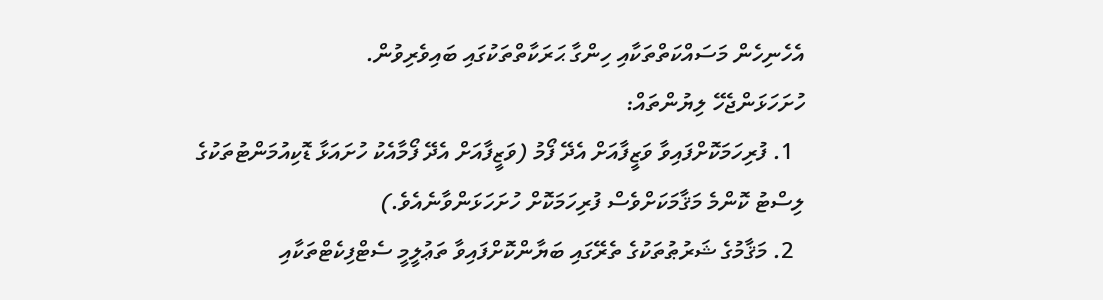އެހެނިހެން މަސައްކަތްތަކާއި ހިންގާ ޙަރަކާތްތަކުގައި ބައިވެރިވުން.
ހުށަހަޅަންޖެހޭ ލިޔުންތައް:
  1. ފުރިހަމަކޮށްފައިވާ ވަޒީފާއަށް އެދޭ ފޯމު (ވަޒީފާއަށް އެދޭ ފޯމާއެކު ހުށައަޅާ ޑޮކިއުމަންޓުތަކުގެ ލިސްޓު ކޮންމެ މަޤާމަކަށްވެސް ފުރިހަމަކޮށް ހުށަހަޅަންވާނެއެވެ.)
  2. މަޤާމުގެ ޝަރުޠުތަކުގެ ތެރޭގައި ބަޔާންކޮށްފައިވާ ތަޢުލީމީ ސެޓްފިކެޓްތަކާއި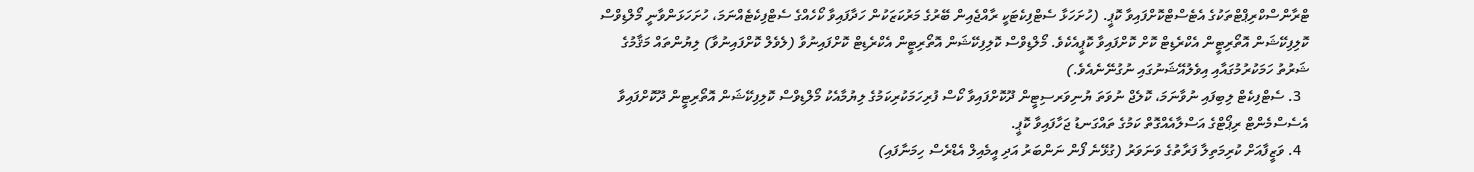ޓްރާންސްކްރިޕްޓްތަކުގެ އެޓެސްޓްކޮށްފައިވާ ކޮޕީ. (ހުށަހަޅާ ސެޓްފިކެޓަކީ ރާއްޖެއިން ބޭރުގެ މަރުކަޒަކުން ހަދާފައިވާ ކޯހެއްގެ ސެޓްފިކެޓެއްނަމަ، ހުށަހަޅަންވާނީ މޯލްޑިވްސް ކޮލިފިކޭޝަން އޮތޯރިޓީން އެކްރެޑިޓް ކޮށް ކޮށްފައިވާ ކޮޕީއެކެވެ. މޯލްޑިވްސް ކޮލިފިކޭޝަން އޮތޯރިޓީން އެކްރެޑިޓް ކޮށްފައިނުވާ (ލެވެލް ކޮށްފައިނުވާ) ލިޔުންތައް މަޤާމުގެ ޝަރުތު ހަމަކުރުމުގައާއި އިވެލުއޭޝަނުގައި ނުގުނޭނެއެވެ.)
  3. ސެޓްފިކެޓް ލިބިފައި ނުވާނަމަ، ކޮލެޖް ނުވަތަ ޔުނިވަރސިޓީން ދޫކޮށްފައިވާ ކޯސް ފުރިހަމަކުރިކަމުގެ ލިޔުމާއެކު މޯލްޑިވްސް ކޮލިފިކޭޝަން އޮތޯރިޓީން ދޫކޮށްފައިވާ އެސެސްމެންޓް ރިޕޯޓްގެ އަސްލާއެއްގޮތް ކަމުގެ ތައްގަނޑު ޖަހާފައިވާ ކޮޕީ.
  4. ވަޒީފާއަށް ކުރިމަތިލާ ފަރާތުގެ ވަނަވަރު (ގުޅޭނެ ފޯން ނަންބަރު އަދި އީމެއިލް އެޑްރެސް ހިމަނާފައި)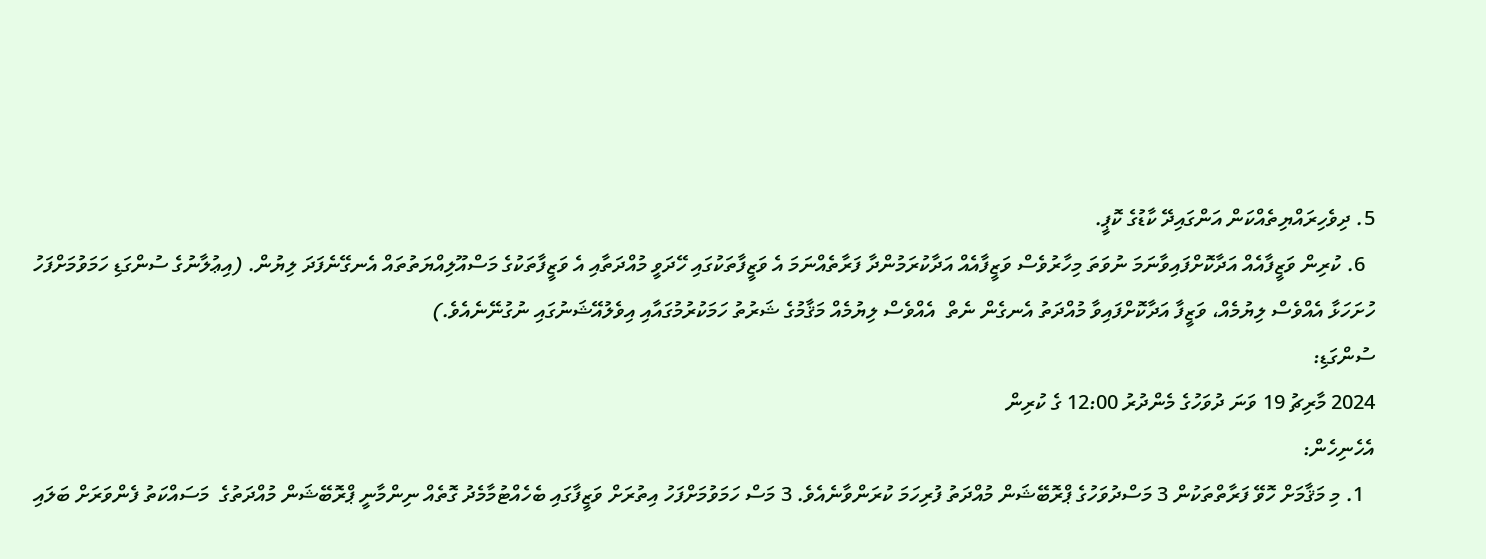5. ދިވެހިރައްޔިތެއްކަން އަންގައިދޭ ކާޑުގެ ކޮޕީ.
  6. ކުރިން ވަޒީފާއެއް އަދާކޮށްފައިވާނަމަ ނުވަތަ މިހާރުވެސް ވަޒީފާއެއް އަދާކުރަމުންދާ ފަރާތެއްނަމަ އެ ވަޒީފާތަކުގައި ހޭދަވީ މުއްދަތާއި އެ ވަޒީފާތަކުގެ މަސްއޫލިއްޔަތުތައް އެނގޭނެފަދަ ލިޔުން. (އިޢުލާނުގެ ސުންގަޑި ހަމަވުމަށްފަހު ހުށަހަޅާ އެއްވެސް ލިޔުމެއް، ވަޒީފާ އަދާކޮށްފައިވާ މުއްދަތު އެނގެން ނެތް  އެއްވެސް ލިޔުމެއް މަޤާމުގެ ޝަރުތު ހަމަކުރުމުގައާއި އިވެލުއޭޝަނުގައި ނުގުނޭނެއެވެ.)
ސުންގަޑި:
2024 މާރިޗު 19 ވަނަ ދުވަހުގެ މެންދުރު 12:00 ގެ ކުރިން
އެހެނިހެން:
  1. މި މަޤާމަށް ހޮވޭ ފަރާތްތަކުން 3 މަސްދުވަހުގެ ޕްރޮބޭޝަން މުއްދަތު ފުރިހަމަ ކުރަންވާނެއެވެ. 3 މަސް ހަމަވުމަށްފަހު އިތުރަށް ވަޒީފާގައި ބެހެއްޓުމާމެދު ގޮތެއް ނިންމާނީ ޕްރޮބޭޝަން މުއްދަތުގެ  މަސައްކަތު ފެންވަރަށް ބަލައި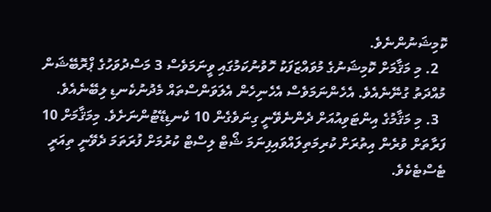ކޮމިޝަނުންނެވެ.
  2. މި މަޤާމަށް ކޮމިޝަނުގެ މުވައްޒަފަކު ހޮވުނުކަމުގައި ވީނަމަވެސް 3 މަސްދުވަހުގެ ޕްރޮބޭޝަން މުއްދަތު ގުނޭނެއެވެ. އެހެންނަމަވެސް އެހެނިހެން އެލަވަންސްތައް މެދުނުކެނޑި ލިބޭނެއެވެ.
  3. މި މަޤާމުގެ އިންޓަވިއުއަށް ދެންނެވޭނީ ގިނަވެގެން 10 ކެނޑިޑޭޓުންނަށެވެ. މިމަޤާމަށް 10 ފަރާތަށް ވުރެން އިތުރަށް ކުރިމަތިލައްވައިފިނަމަ ޝޯޓް ލިސްޓް ކުރުމަށް ފުރަތަމަ ދެވޭނީ ތިއަރީ ޓެސްޓެކެވެ.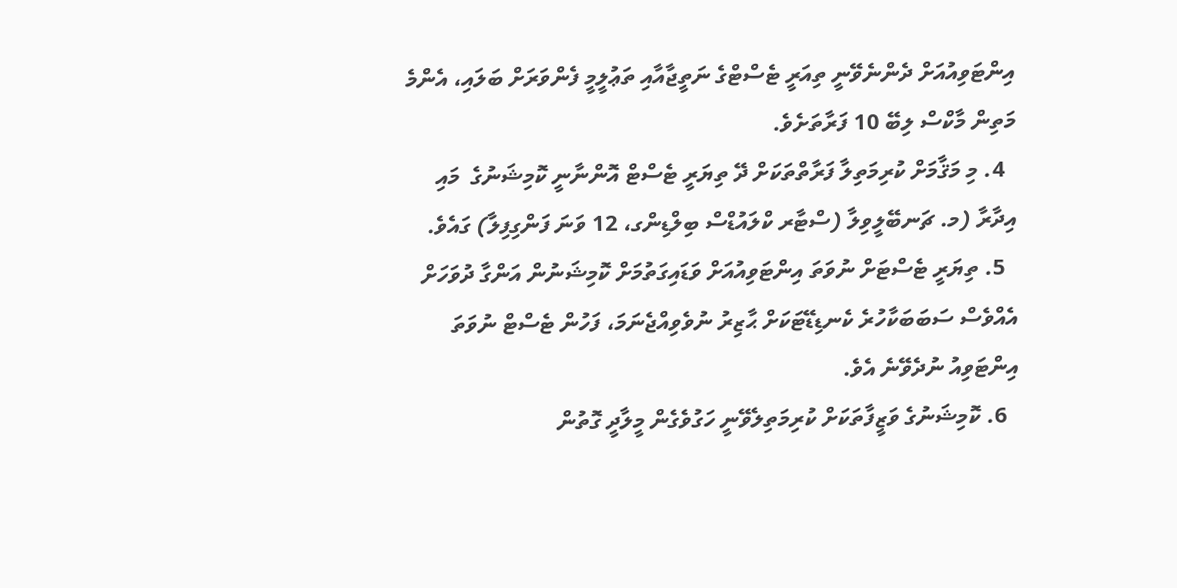އިންޓަވިއުއަށް ދެންނެވޭނީ ތިއަރީ ޓެސްޓްގެ ނަތީޖާއާއި ތަޢުލީމީ ފެންވަރަށް ބަލައި، އެންމެ މަތިން މާކްސް ލިބޭ 10 ފަރާތަށެވެ.
  4. މި މަޤާމަށް ކުރިމަތިލާ ފަރާތްތަކަށް ދޭ ތިޔަރީ ޓެސްޓް އޮންނާނީ ކޮމިޝަނުގެ  މައި އިދާރާ (މ. ޗަނބޭލީވިލާ (ސްޓާރ ކްލައުޑްސް ބިލްޑިންގ، 12 ވަނަ ފަންގިފިލާ) ގައެވެ.
  5. ތިޔަރީ ޓެސްޓަށް ނުވަތަ އިންޓަވިއުއަށް ވަޑައިގަތުމަށް ކޮމިޝަނުން އަންގާ ދުވަހަށް އެއްވެސް ސަބަބަކާހުރެ ކެނޑިޑޭޓަކަށް ޙާޒިރު ނުވެވިއްޖެނަމަ، ފަހުން ޓެސްޓް ނުވަތަ އިންޓަވިއު ނުދެވޭނެ އެވެ.
  6. ކޮމިޝަނުގެ ވަޒީފާތަކަށް ކުރިމަތިލެވޭނީ ހަގުވެގެން މީލާދީ ގޮތުން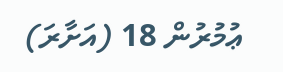ޢުމުރުން 18 (އަށާރަ)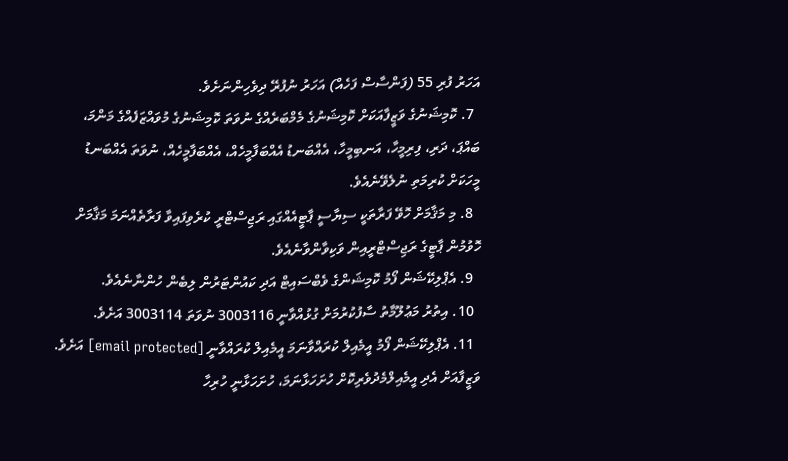އަހަރު ފުރި 55 (ފަންސާސް ފަހެއް) އަހަރު ނުފުރޭ ދިވެހިންނަށެވެ.
  7. ކޮމިޝަނުގެ ވަޒީފާއަކަށް ކޮމިޝަނުގެ މެމްބަރެއްގެ ނުވަތަ ކޮމިޝަނުގެ މުވައްޒަފެއްގެ މަންމަ، ބައްޕަ، ދަރި، ފިރިމީހާ، އަނބިމީހާ، އެއްބަނޑު އެއްބަފާމީހެއް، އެއްބަފާމީހެއް، ނުވަތަ އެއްބަނޑު މީހަކަށް ކުރިމަތި ނުލެވޭނެއެވެ.
  8. މި މަޤާމަށް ހޮވޭ ފަރާތަކީ ސިޔާސީ ޕާޓީއެއްގައި ރަޖިސްޓްރީ ކުރެވިފައިވާ ފަރާތެއްނަމަ މަޤާމަށް ހޮވުމުން ޕާޓީގެ ރަޖިސްޓްރީއިން ވަކިވާންވާނެއެވެ.
  9. އެޕްލިކޭޝަން ފޯމު ކޮމިޝަންގެ ވެބްސައިޓް އަދި ކައުންޓަރުން ލިބެން ހުންނާނެއެވެ.
  10. އިތުރު މަޢުލޫމާތު ސާފުކުރުމަށް ގުޅުއްވާނީ 3003116 ނުވަތަ 3003114 އަށެވެ.
  11. އެޕްލިކޭޝަން ފޯމު އީމެއިލް ކުރައްވާނަމަ އީމެއިލް ކުރައްވާނީ [email protected] އަށެވެ. ވަޒީފާއަށް އެދި އީމެއިލްމެދުވެރިކޮށް ހުށަހަޅާނަމަ، ހުށަހަޅާނީ ހުރިހާ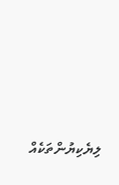ލިޔެކިޔުންތަކެއް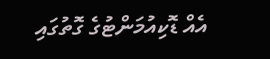އެއް ޑޮކިއުމަންޓުގެ ގޮތުގައި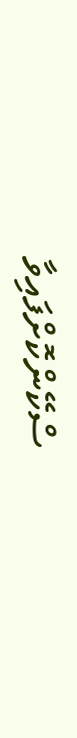ސްކޭންކޮށްފައިވާ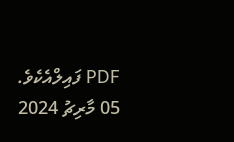PDF ފައިލްއެކެވެ.
05 މާރިޗު 2024